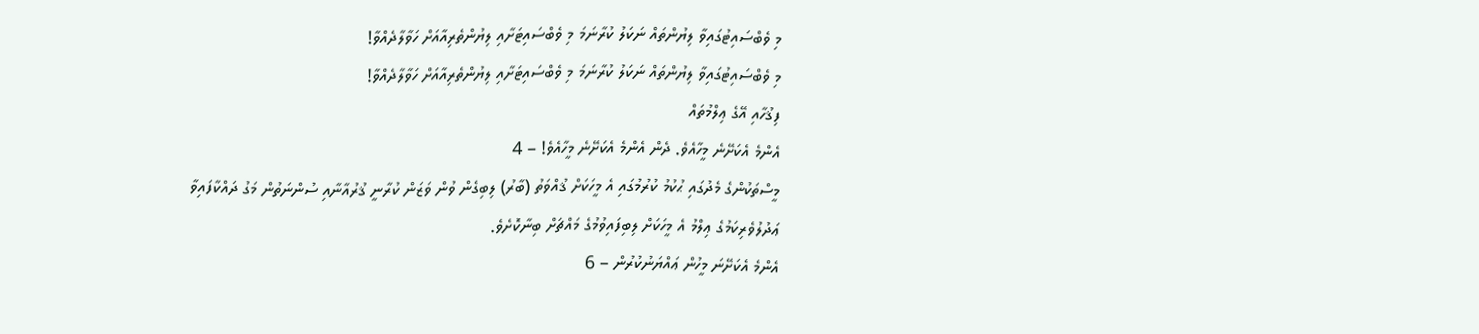މި ވެބްސައިޓުގައިވާ ލިޔުންތައް ނަކަލު ކުރާނަމަ މި ވެބްސައިޓަށާއި ލިޔުންތެރިއާއަށް ހަވާލާދެއްވާ!
މި ވެބްސައިޓުގައިވާ ލިޔުންތައް ނަކަލު ކުރާނަމަ މި ވެބްސައިޓަށާއި ލިޔުންތެރިއާއަށް ހަވާލާދެއްވާ!
ފިޤުހާއި އޭގެ ޢިލްމުތައް
އެންމެ އެކަށޭނެ މީހާއެވެ. ދެން އެންމެ އެކަށޭނެ މީހާއެވެ! – 4
މީސްތަކުންގެ މެދުގައި ޙުކުމު ކުރުމުގައި އެ މީހަކަށް ޤުއްވަތު (ބާރު) ލިބިގެން ވުން ވަޒަން ކުރާނީ ޤުރުއާނާއި ސުންނަތުން މަގު ދައްކާފައިވާ ޢަދުލުވެރިކަމުގެ ޢިލްމު އެ މީހަކަށް ލިބިފައިވުމުގެ މައްޗަށް ބިނާކޮށެވެ.
އެންމެ އެކަށޭނަ މީހުން ޢައްޔަނުކުރުން – 6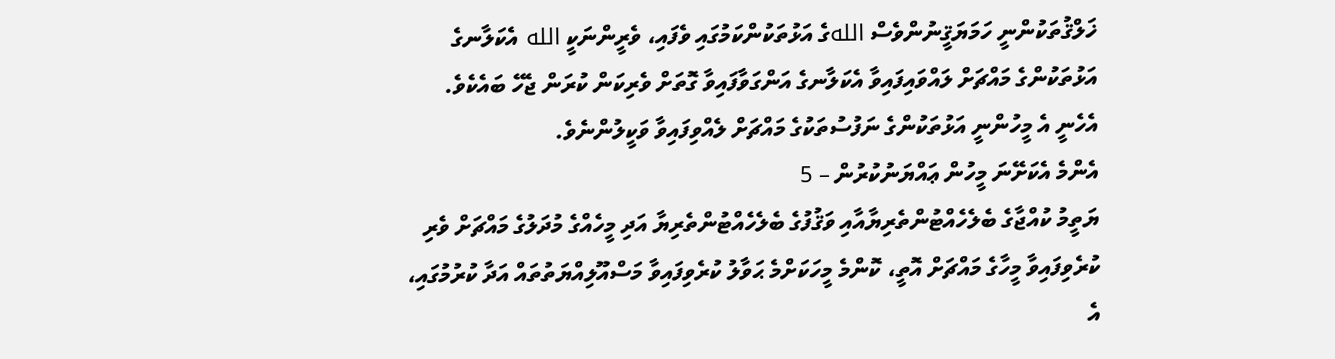ޚަލްޤުތަކުންނީ ހަމަޔަޤީނުންވެސް اللهގެ އަޅުތަކުންކަމުގައި ވެފައި، ވެރީންނަކީ الله އެކަލާނގެ އަޅުތަކުންގެ މައްޗަށް ލައްވައިފައިވާ އެކަލާނގެ އަންގަވާފައިވާ ގޮތަށް ވެރިކަން ކުރަން ޖެހޭ ބައެކެވެ. އެހެނީ އެ މީހުންނީ އަޅުތަކުންގެ ނަފުސުތަކުގެ މައްޗަށް ލެއްވިފައިވާ ވަކީލުންނެވެ.
އެންމެ އެކަށޭނަ މީހުން ޢައްޔަނުކުރުން – 5
ޔަތީމު ކުއްޖާގެ ބެލެހެއްޓުންތެރިޔާއާއި ވަޤުފުގެ ބެލެހެއްޓުންތެރިޔާ އަދި މީހެއްގެ މުދަލުގެ މައްޗަށް ވެރި ކުރެވިފައިވާ މީހާގެ މައްޗަށް އޮތީ، ކޮންމެ މީހަކަށްމެ ޙަވާލު ކުރެވިފައިވާ މަސްއޫލިއްޔަތުތައް އަދާ ކުރުމުގައި، އެ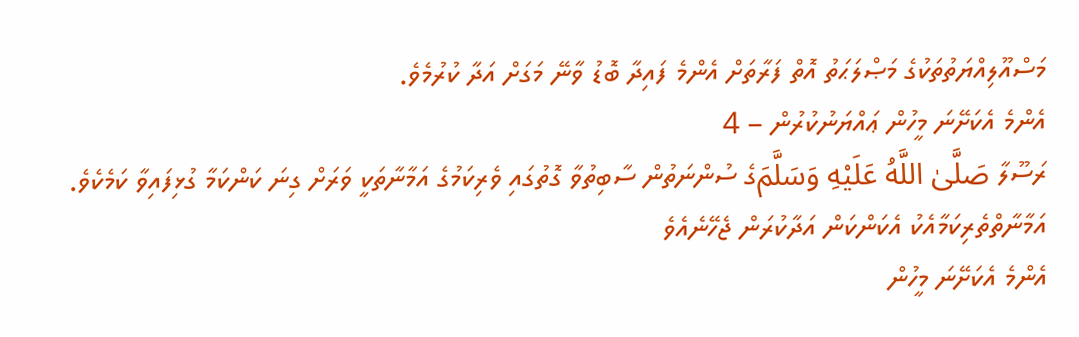މަސްއޫލިއްޔަތުތަކުގެ މަޞްލަޙަތު އޮތް ފަރާތަށް އެންމެ ފައިދާ ބޮޑު ވާނޭ މަގަށް އަދާ ކުރުމެވެ.
އެންމެ އެކަށޭނަ މީހުން ޢައްޔަނުކުރުން – 4
ރަސޫލާ صَلَّىٰ اللَّهُ عَلَيْهِ وَسَلَّمَގެ ސުންނަތުން ސާބިތުވާ ގޮތުގައި ވެރިކަމުގެ އަމާނާތަކީ ވަރަށް ގިނަ ކަންކަމާ ގުޅިފައިވާ ކަމެކެވެ. އަމާނާތްތެރިކަމާއެކު އެކަންކަން އަދާކުރަން ޖެހޭނެއެވެ
އެންމެ އެކަށޭނަ މީހުން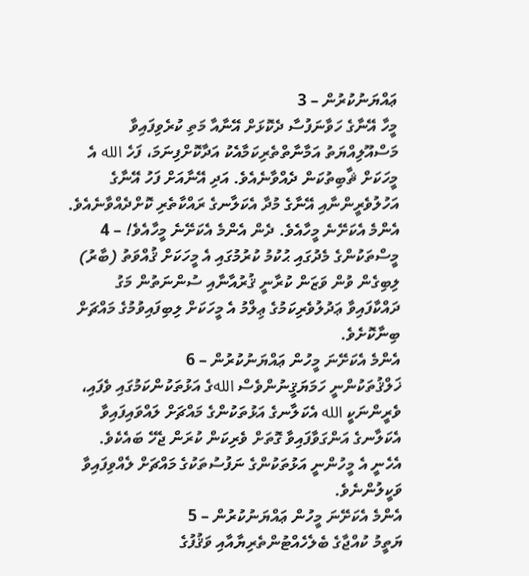ޢައްޔަނުކުރުން – 3
މީހާ އޭނާގެ ހަވާނަފުސާ ދެކޮޅަށް އޭނާއާ މަތި ކުރެވިފައިވާ މަސްއޫލިއްޔަތު އަމާނާތްތެރިކަމާއެކު އަދާކޮށްފިނަމަ، ފަހެ الله އެ މީހަކަށް ޘާބިތުކަން ދެއްވާނެއެވެ. އަދި އޭނާއަށް ފަހު އޭނާގެ އަހުލުވެރީންނާއި އޭނާގެ މުދާ އެކަލާނގެ ރައްކާތެރި ކޮށްދެއްވާނެއެވެ.
އެންމެ އެކަށޭނެ މީހާއެވެ. ދެން އެންމެ އެކަށޭނެ މީހާއެވެ! – 4
މީސްތަކުންގެ މެދުގައި ޙުކުމު ކުރުމުގައި އެ މީހަކަށް ޤުއްވަތު (ބާރު) ލިބިގެން ވުން ވަޒަން ކުރާނީ ޤުރުއާނާއި ސުންނަތުން މަގު ދައްކާފައިވާ ޢަދުލުވެރިކަމުގެ ޢިލްމު އެ މީހަކަށް ލިބިފައިވުމުގެ މައްޗަށް ބިނާކޮށެވެ.
އެންމެ އެކަށޭނަ މީހުން ޢައްޔަނުކުރުން – 6
ޚަލްޤުތަކުންނީ ހަމަޔަޤީނުންވެސް اللهގެ އަޅުތަކުންކަމުގައި ވެފައި، ވެރީންނަކީ الله އެކަލާނގެ އަޅުތަކުންގެ މައްޗަށް ލައްވައިފައިވާ އެކަލާނގެ އަންގަވާފައިވާ ގޮތަށް ވެރިކަން ކުރަން ޖެހޭ ބައެކެވެ. އެހެނީ އެ މީހުންނީ އަޅުތަކުންގެ ނަފުސުތަކުގެ މައްޗަށް ލެއްވިފައިވާ ވަކީލުންނެވެ.
އެންމެ އެކަށޭނަ މީހުން ޢައްޔަނުކުރުން – 5
ޔަތީމު ކުއްޖާގެ ބެލެހެއްޓުންތެރިޔާއާއި ވަޤުފުގެ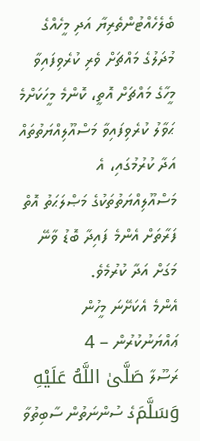ބެލެހެއްޓުންތެރިޔާ އަދި މީހެއްގެ މުދަލުގެ މައްޗަށް ވެރި ކުރެވިފައިވާ މީހާގެ މައްޗަށް އޮތީ، ކޮންމެ މީހަކަށްމެ ޙަވާލު ކުރެވިފައިވާ މަސްއޫލިއްޔަތުތައް އަދާ ކުރުމުގައި، އެ މަސްއޫލިއްޔަތުތަކުގެ މަޞްލަޙަތު އޮތް ފަރާތަށް އެންމެ ފައިދާ ބޮޑު ވާނޭ މަގަށް އަދާ ކުރުމެވެ.
އެންމެ އެކަށޭނަ މީހުން ޢައްޔަނުކުރުން – 4
ރަސޫލާ صَلَّىٰ اللَّهُ عَلَيْهِ وَسَلَّمَގެ ސުންނަތުން ސާބިތުވާ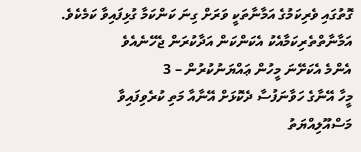ގޮތުގައި ވެރިކަމުގެ އަމާނާތަކީ ވަރަށް ގިނަ ކަންކަމާ ގުޅިފައިވާ ކަމެކެވެ. އަމާނާތްތެރިކަމާއެކު އެކަންކަން އަދާކުރަން ޖެހޭނެއެވެ
އެންމެ އެކަށޭނަ މީހުން ޢައްޔަނުކުރުން – 3
މީހާ އޭނާގެ ހަވާނަފުސާ ދެކޮޅަށް އޭނާއާ މަތި ކުރެވިފައިވާ މަސްއޫލިއްޔަތު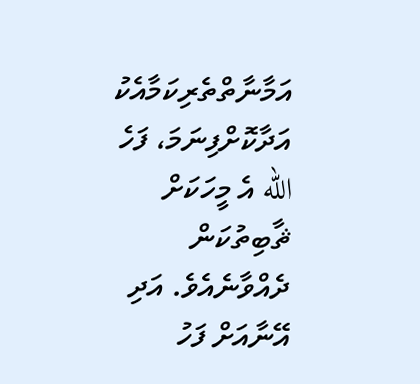އަމާނާތްތެރިކަމާއެކު އަދާކޮށްފިނަމަ، ފަހެ الله އެ މީހަކަށް ޘާބިތުކަން ދެއްވާނެއެވެ. އަދި އޭނާއަށް ފަހު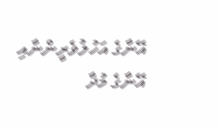އޭނާގެ އަހުލުވެރީންނާއި އޭނާގެ މުދާ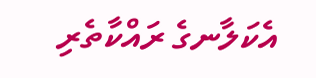އެކަލާނގެ ރައްކާތެރި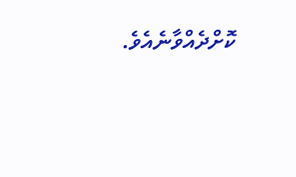ކޮށްދެއްވާނެއެވެ.